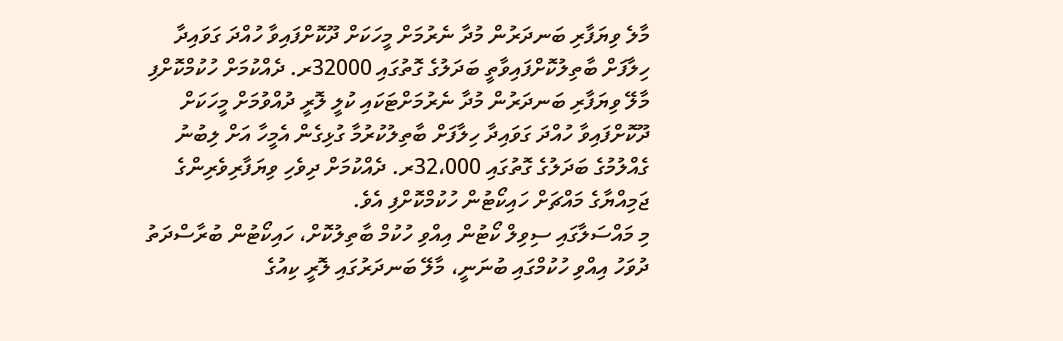މާލެ ވިޔަފާރި ބަނދަރުން މުދާ ނެރުމަށް މީހަކަށް ދޫކޮށްފައިވާ ހުއްދަ ގަވައިދާ ހިލާފަށް ބާތިލުކޮށްފައިވާތީ ބަދަލުގެ ގޮތުގައި 32000ރ. ދެއްކުމަށް ހުކުމްކޮށްފި
މާލޭ ވިޔަފާރި ބަނދަރުން މުދާ ނެރުމަށްޓަކައި ކުލީ ލޮރީ ދުއްވުމަށް މީހަކަށް ދޫކޮށްފައިވާ ހުއްދަ ގަވައިދާ ހިލާފަށް ބާތިލުކުރުމާ ގުޅިގެން އެމީހާ އަށް ލިބުނު ގެއްލުމުގެ ބަދަލުގެ ގޮތުގައި 32،000ރ. ދެއްކުމަށް ދިވެހި ވިޔަފާރިވެރިންގެ ޖަމިއްޔާގެ މައްޗަށް ހައިކޯޓުން ހުކުމްކޮށްފި އެވެ.
މި މައްސަލާގައި ސިވިލް ކޯޓުން އިއްވި ހުކުމް ބާތިލުކޮށް، ހައިކޯޓުން ބުރާސްދަތު ދުވަހު އިއްވި ހުކުމްގައި ބުނަނީ، މާލޭ ބަނދަރުގައި ލޮރީ ކިއުގެ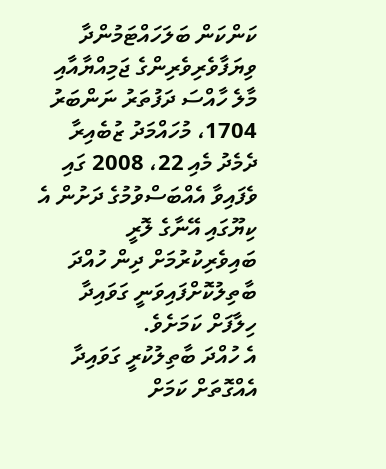ކަންކަން ބަލަހައްޓަމުންދާ ވިޔަފާވެރިވެރިންގެ ޖަމިއްޔާއާއި މާލެ ހާއްސަ ދަފުތަރު ނަންބަރު 1704، މުހައްމަދު ޒުބެއިރާ ދެމެދު މެއި 22، 2008 ގައި ވެފައިވާ އެއްބަސްވުމުގެ ދަށުން އެ ކިޔޫގައި އޭނާގެ ލޮރީ ބައިވެރިކުރުމަށް ދިން ހުއްދަ ބާތިލުކޮށްފައިވަނީ ގަވައިދާ ހިލާފަށް ކަމަށެވެ.
އެ ހުއްދަ ބާތިލުކުރީ ގަވައިދާ އެއްގޮތަށް ކަމަށް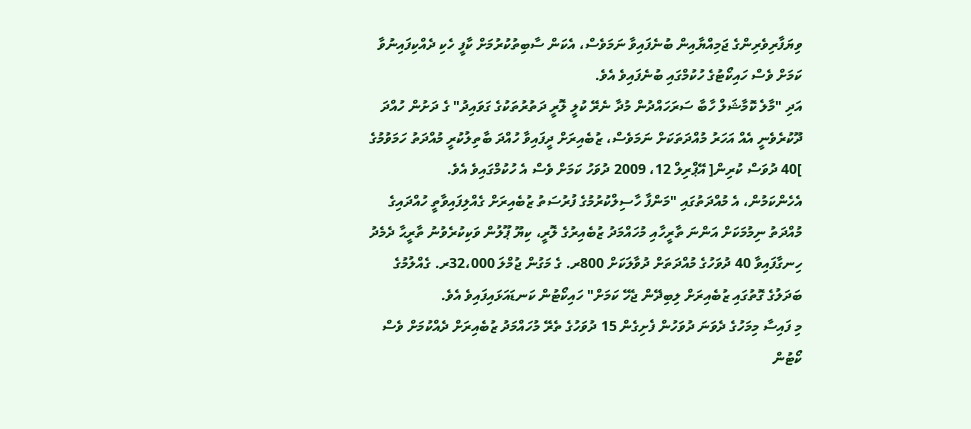ވިޔަފާރިވެރިންގެ ޖަމިއްޔާއިން ބުނެފައިވާ ނަމަވެސް، އެކަން ސާބިތުކުރުމަށް ކާފީ ހެކި ދެއްކިފައިނުވާ ކަމަށް ވެސް ހައިކޯޓުގެ ހުކުމްގައި ބުނެފައިވެ އެވެ.
އަދި "މާލެ ކޮމާޝަލް ހާބާ ސަރަހައްދުން މުދާ ނެރޭ ކުލީ ލޮރީ ދަތުރުތަކުގެ ގަވައިދު" ގެ ދަށުން ހުއްދަ ދޫކުރެވެނީ އެއް އަހަރު މުއްދަތަކަށް ނަމަވެސް، ޒުބެއިރަށް ދީފައިވާ ހުއްދަ ބާތިލުކުރީ މުއްދަތު ހަމަވުމުގެ ]40 ދުވަސް ކުރިން[ އޭޕްރިލް 12، 2009 ދުވަހު ކަމަށް ވެސް އެ ހުކުމްގައިވެ އެވެ.
އެހެންކަމުން، އެ މުއްދަތުގައި "މަންފާ ހާސިލްކުރުމުގެ ފުރުސަތު ޒުބެއިރަށް ގެއްލިފައިވާތީ ހުއްދައިގެ މުއްދަތު ނިމުމަކަށް އަންނަ ތާރީހާއި މުހައްމަދު ޒުބެއިރުގެ ލޮރީ، ކިޔޫ ޕޫލުން ވަކިކުރެވުނު ތާރީޙާ ދެމެދު ހިނގާފައިވާ 40 ދުވަހުގެ މުއްދަތަށް ދުވާލަކަށް 800ރ. ގެ މަގުން ޖުމްލަ 32،000ރ. ގެއްލުމުގެ ބަދަލުގެ ގޮތުގައި ޒުބެއިރަށް ލިބިދޭން ޖެހޭ ކަމަށް" ހައިކޯޓުން ކަނޑައަޅައިފައިވެ އެވެ.
މި ފައިސާ މިމަހުގެ ދެވަނަ ދުވަހުން ފެށިގެން 15 ދުވަހުގެ ތެރޭ މުހައްމަދު ޒުބެއިރަށް ދެއްކުމަށް ވެސް ކޯޓުން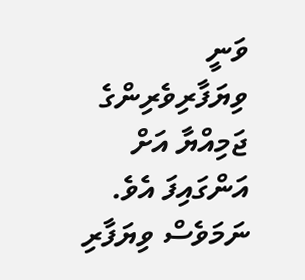ވަނީ ވިޔަފާރިވެރިންގެ ޖަމިއްޔާ އަށް އަންގައިފަ އެވެ.
ނަމަވެސް ވިޔަފާރި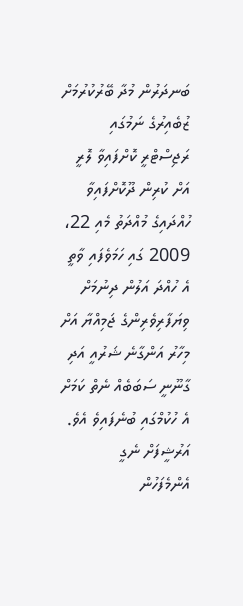ބަނދަރުން މުދާ ބޭރުކުރުމަށް ޒުބެއިރުގެ ނަމުގައި ރަޖިސްޓްރީ ކޮށްފައިވާ ލޮރީ އަށް ކުރިން ދޫކޮށްފައިވާ ހުއްދައިގެ މުއްދަތު މެއި 22، 2009 ގައި ހަމަވެފައި ވާތީ އެ ހުއްދަ އަލުން ދިނުމަށް ވިޔަފާރިވެރިންގެ ޖަމިއްޔާ އަށް މިހާރު އަންގާނެ ޝަރުއީ އަދި ގާނޫނީ ސަބަބެއް ނެތް ކަމަށް އެ ހުކުމްގައި ބުނެފައިވެ އެވެ.
އަރުޝީފަށް ނެގީ
އެންމެފަހުން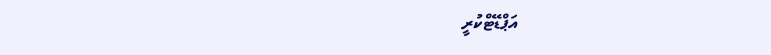އަޕްޑޭޓްކުރީ